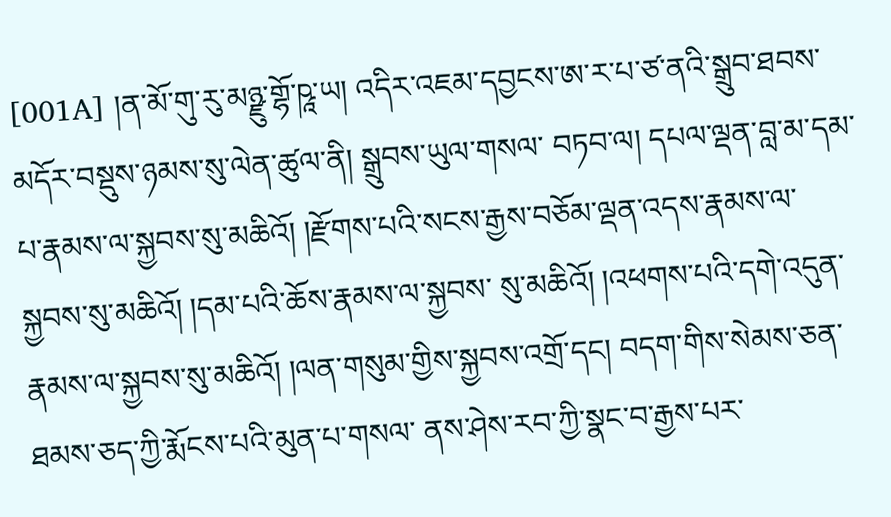[001A] །ན་མོ་གུ་རུ་མཉྫུ་གྷོ་ཥཱ་ཡ། འདིར་འཇམ་དབྱངས་ཨ་ར་པ་ཙ་ནའི་སྒྲུབ་ཐབས་མདོར་བསྡུས་ཉམས་སུ་ལེན་ཚུལ་ནི། སྒྲུབས་ཡུལ་གསལ་ བཏབ་ལ། དཔལ་ལྡན་བླ་མ་དམ་པ་རྣམས་ལ་སྐྱབས་སུ་མཆིའོ། །རྫོགས་པའི་སངས་རྒྱས་བཅོམ་ལྡན་འདས་རྣམས་ལ་སྐྱབས་སུ་མཆིའོ། །དམ་པའི་ཆོས་རྣམས་ལ་སྐྱབས་ སུ་མཆིའོ། །འཕགས་པའི་དགེ་འདུན་རྣམས་ལ་སྐྱབས་སུ་མཆིའོ། །ལན་གསུམ་གྱིས་སྐྱབས་འགྲོ་དང། བདག་གིས་སེམས་ཅན་ཐམས་ཅད་ཀྱི་རྨོངས་པའི་མུན་པ་གསལ་ ནས་ཤེས་རབ་ཀྱི་སྣང་བ་རྒྱས་པར་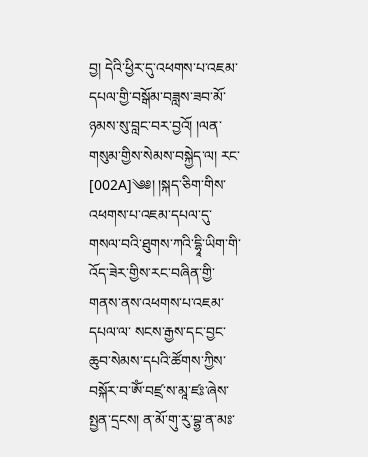བྱ། དེའི་ཕྱིར་དུ་འཕགས་པ་འཇམ་དཔལ་གྱི་བསྒོམ་བཟླས་ཟབ་མོ་ཉམས་སུ་བླང་བར་བྱའོ། །ལན་གསུམ་གྱིས་སེམས་བསྐྱེད་ལ། རང་ [002A]༄༅། །སྐད་ཅིག་གིས་འཕགས་པ་འཇམ་དཔལ་དུ་གསལ་བའི་ཐུགས་ཀའི་དྷཱི་ཡིག་གི་འོད་ཟེར་གྱིས་རང་བཞིན་གྱི་གནས་ནས་འཕགས་པ་འཇམ་དཔལ་ལ་ སངས་རྒྱས་དང་བྱང་ཆུབ་སེམས་དཔའི་ཚོགས་ཀྱིས་བསྐོར་བ་ཨོཾ་བཛྲ་ས་མཱ་ཛཿ་ཞེས་སྤྱན་དྲངས། ན་མོ་གུ་རུ་བྷྱ་ན་མཿ་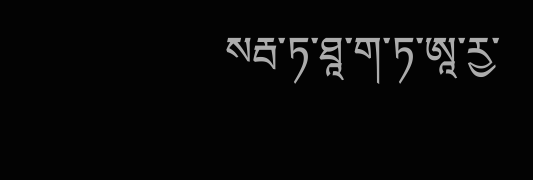སརྦ་ཏ་ཐཱ་ག་ཏ་ཨཱ་རྱ་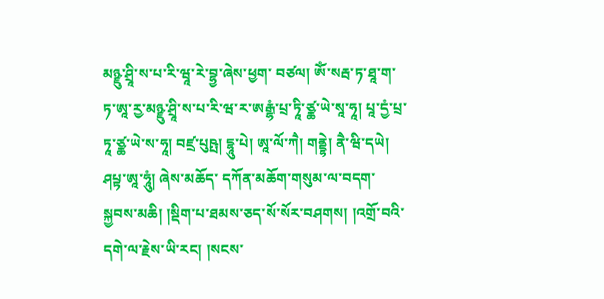མཉྫུ་ཤྲཱི་ས་པ་རི་ཝཱ་རེ་བྷྱ་ཞེས་ཕྱག་ བཙལ། ཨོཾ་སརྦ་ཏ་ཐཱ་ག་ཏ་ཨཱ་རྱ་མཉྫུ་ཤྲཱི་ས་པ་རི་ཝ་ར་ཨརྒྷཾ་པྲ་ཏཱི་ཙྪ་ཡེ་སཱ་ཧཱ། པཱ་དྱཾ་པྲ་ཏཱ་ཙྪ་ཡེ་ས་ཧཱ། བཛྲ་པུཥྤ། དྷཱུ་པེ། ཨཱ་ལོ་ཀཻ། གནྡྷེ། ནཻ་ཝི་དཡེ། ཤཔྟ་ཨཱ་ཧཱུཾ། ཞེས་མཆོད་ དཀོན་མཆོག་གསུམ་ལ་བདག་སྐྱབས་མཆི། །སྡིག་པ་ཐམས་ཅད་སོ་སོར་བཤགས། །འགྲོ་བའི་དགེ་ལ་རྗེས་ཡི་རང། །སངས་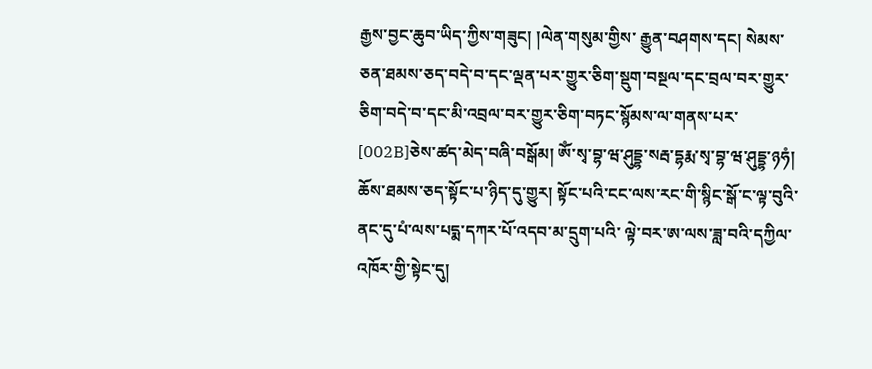རྒྱས་བྱང་ཆུབ་ཡིད་ཀྱིས་གཟུང། །ལེན་གསུམ་གྱིས་ རྒྱུན་བཤགས་དང། སེམས་ཅན་ཐམས་ཅད་བདེ་བ་དང་ལྡན་པར་གྱུར་ཅིག་སྡུག་བསྔལ་དང་བྲལ་བར་གྱུར་ཅིག་བདེ་བ་དང་མི་འབྲལ་བར་གྱུར་ཅིག་བཏང་སྙོམས་ལ་གནས་པར་ [002B]ཅེས་ཚད་མེད་བཞི་བསྒོམ། ཨོཾ་སྭ་བྷ་ཝ་ཤུདྡྷ་སརྦ་དྷརྨ་སྭ་བྷ་ཝ་ཤུདྡྷ་ཉཧཾ། ཆོས་ཐམས་ཅད་སྟོང་པ་ཉིད་དུ་གྱུར། སྟོང་པའི་ངང་ལས་རང་གི་སྙིང་སྒོ་ང་ལྟ་བུའི་ནང་དུ་པཾ་ལས་པདྨ་དཀར་པོ་འདབ་མ་དྲུག་པའི་ ལྟེ་བར་ཨ་ལས་ཟླ་བའི་དཀྱིལ་འཁོར་གྱི་སྟེང་དུ།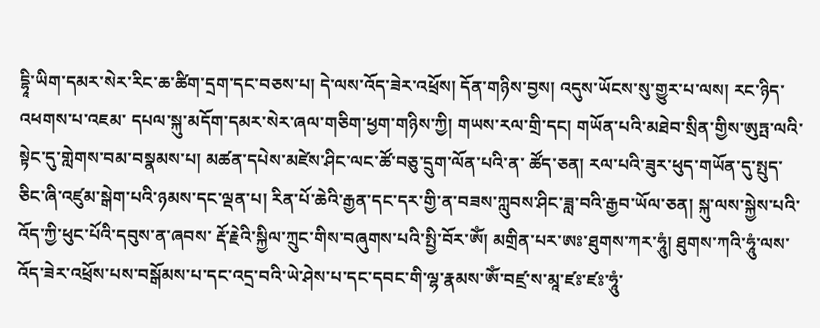དྷཱི་ཡིག་དམར་སེར་རིང་ཆ་ཚིག་དྲག་དང་བཅས་པ། དེ་ལས་འོད་ཟེར་འཕྲོས། དོན་གཉིས་བྱས། འདུས་ཡོངས་སུ་གྱུར་པ་ལས། རང་ཉིད་འཕགས་པ་འཇམ་ དཔལ་སྐུ་མདོག་དམར་སེར་ཞལ་གཅིག་ཕྱག་གཉིས་ཀྱི། གཡས་རལ་གྲི་དང། གཡོན་པའི་མཐེབ་སྲིན་གྱིས་ཨུཏྤ་ལའི་སྟེང་དུ་གླེགས་བམ་བསྣམས་པ། མཚན་དཔེས་མཛེས་ཤིང་ལང་ཚོ་བཅུ་དྲུག་ལོན་པའི་ན་ ཚོད་ཅན། རལ་པའི་ཟུར་ཕུད་གཡོན་དུ་སྤུད་ཅིང་ཞི་འཛུམ་སྒེག་པའི་ཉམས་དང་ལྡན་པ། རིན་པོ་ཆེའི་རྒྱན་དང་དར་གྱི་ན་བཟས་ཀླུབས་ཤིང་ཟླ་བའི་རྒྱབ་ཡོལ་ཅན། སྐུ་ལས་སྐྱེས་པའི་འོད་ཀྱི་ཕུང་པོའི་དབུས་ན་ཞབས་ རྡོ་རྗེའི་སྐྱིལ་ཀྲུང་གིས་བཞུགས་པའི་སྤྱི་བོར་ཨོཾ། མགྲིན་པར་ཨཿ་ཐུགས་ཀར་ཧཱུཾ། ཐུགས་ཀའི་ཧཱུཾ་ལས་འོད་ཟེར་འཕྲོས་པས་བསྒོམས་པ་དང་འདྲ་བའི་ཡེ་ཤེས་པ་དང་དབང་གི་ལྷ་རྣམས་ཨོཾ་བཛྲ་ས་མཱ་ཛཿ་ཛཿ་ཧཱུཾ་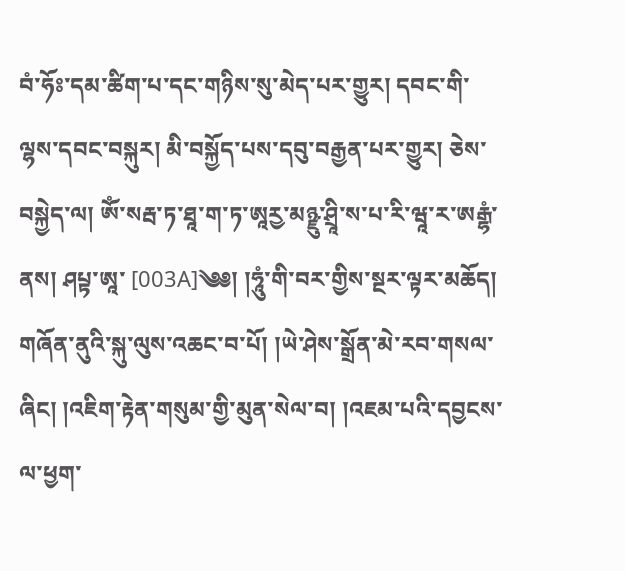བཾ་ཧོཿ་དམ་ཚིག་པ་དང་གཉིས་སུ་མེད་པར་གྱུར། དབང་གི་ལྷས་དབང་བསྐུར། མི་བསྐྱོད་པས་དབུ་བརྒྱན་པར་གྱུར། ཅེས་བསྐྱེད་ལ། ཨོཾ་སརྦ་ཏ་ཐཱ་ག་ཏ་ཨཱརྱ་མཉྫུ་ཤྲཱི་ས་པ་རི་ཝཱ་ར་ཨརྒྷཾ་ནས། ཤཔྟ་ཨཱ་ [003A]༄༅། །ཧཱུཾ་གི་བར་གྱིས་སྔར་ལྟར་མཆོད། གཞོན་ནུའི་སྐུ་ལུས་འཆང་བ་པོ། །ཡེ་ཤེས་སྒྲོན་མེ་རབ་གསལ་ཞིང། །འཇིག་རྟེན་གསུམ་གྱི་མུན་སེལ་བ། །འཇམ་པའི་དབྱངས་ལ་ཕྱག་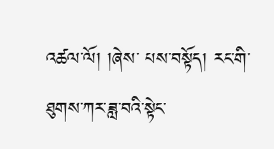འཚལ་ལོ། །ཞེས་ པས་བསྟོད། རང་གི་ཐུགས་ཀར་ཟླ་བའི་སྟེང་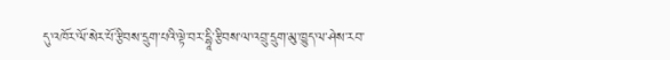དུ་འཁོར་ལོ་སེར་པོ་རྩིབས་དྲུག་པའི་ལྟེ་བར་དྷཱི་རྩིབས་ལ་འབྲུ་དྲུག་མུ་ཁྱུད་ལ་ཤེས་རབ་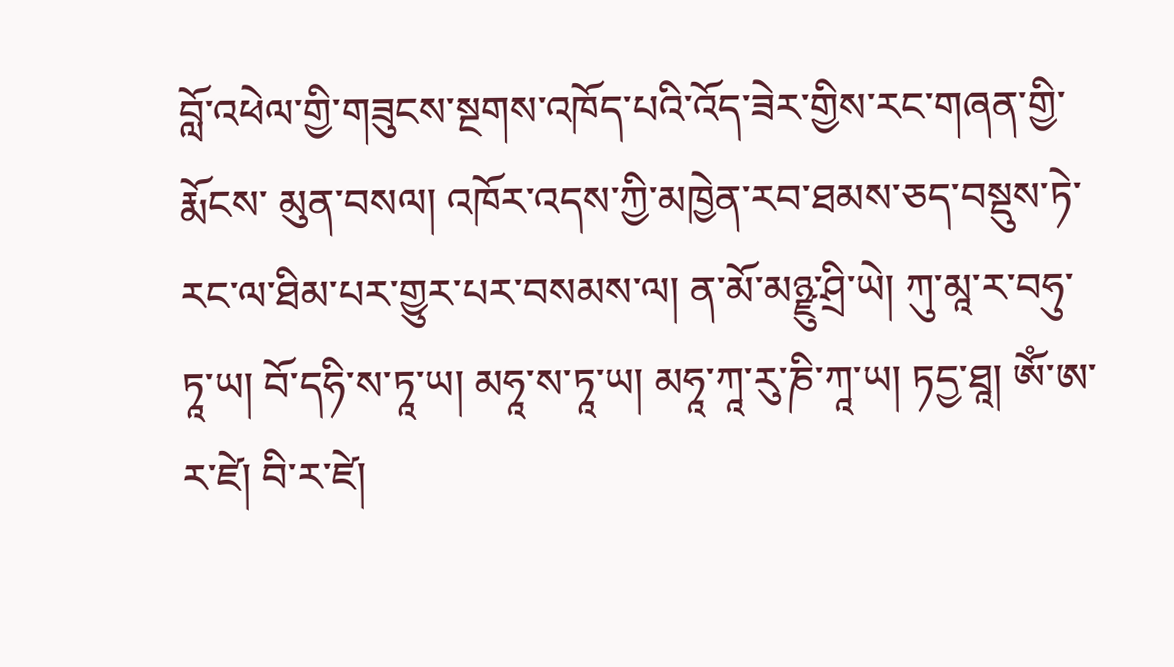བློ་འཕེལ་གྱི་གཟུངས་སྔགས་འཁོད་པའི་འོད་ཟེར་གྱིས་རང་གཞན་གྱི་རྨོངས་ མུན་བསལ། འཁོར་འདས་ཀྱི་མཁྱེན་རབ་ཐམས་ཅད་བསྡུས་ཏེ་རང་ལ་ཐིམ་པར་གྱུར་པར་བསམས་ལ། ན་མོ་མཉྫུ་ཤྲི་ཡེ། ཀུ་མཱ་ར་བཧུ་ཏཱ་ཡ། བོ་དཧི་ས་ཏཱ་ཡ། མཧཱ་ས་ཏཱ་ཡ། མཧཱ་ཀཱ་རུ་ཎི་ཀཱ་ཡ། ཏདྱ་ཐཱ། ཨོཾ་ཨ་ ར་ཛེ། བི་ར་ཛེ།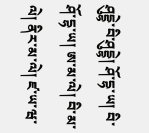ཤུདྡྷེ་བི་ཤུདྡྷེ། ཤོ་དྷ་ཡ། བི་ཤོ་དྷ་ཡ། ཨ་མ་ལེ། བི་མ་ལེ། ནིར་མ་ལེ། ཛ་ཡ་ཝ་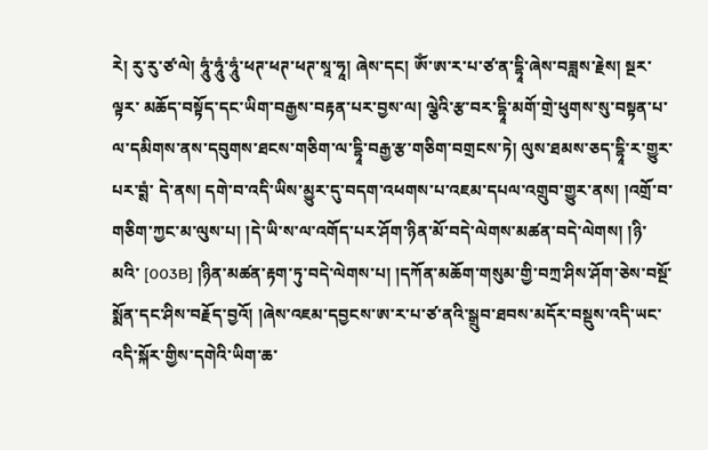རེ། རུ་རུ་ཙ་ལེ། ཧཱུཾ་ཧཱུཾ་ཧཱུཾ་ཕཊ་ཕཊ་ཕཊ་སཱ་ཧཱ། ཞེས་དང། ཨོཾ་ཨ་ར་པ་ཙ་ན་དྷཱི་ཞེས་བཟླས་རྗེས། སྔར་ལྟར་ མཆོད་བསྟོད་དང་ཡིག་བརྒྱས་བརྟན་པར་བྱས་ལ། ལྕེའི་རྩ་བར་དྷཱི་མགོ་གྲེ་ཕུགས་སུ་བསྟན་པ་ལ་དམིགས་ནས་དབུགས་ཐངས་གཅིག་ལ་དྷཱི་བརྒྱ་རྩ་གཅིག་བགྲངས་ཏེ། ལུས་ཐམས་ཅད་དྷཱི་ར་གྱུར་པར་བྶཾ་ དེ་ནས། དགེ་བ་འདི་ཡིས་མྱུར་དུ་བདག་འཕགས་པ་འཇམ་དཔལ་འགྲུབ་གྱུར་ནས། །འགྲོ་བ་གཅིག་ཀྱང་མ་ལུས་པ། །དེ་ཡི་ས་ལ་འགོད་པར་ཤོག་ཉིན་མོ་བདེ་ལེགས་མཚན་བདེ་ལེགས། །ཉི་མའི་ [003B] །ཉིན་མཚན་རྟག་ཏུ་བདེ་ལེགས་པ། །དཀོན་མཆོག་གསུམ་གྱི་བཀྲ་ཤིས་ཤོག་ཅེས་བསྔོ་སྨོན་དང་ཤིས་བརྗོད་བྱའོ། །ཞེས་འཇམ་དབྱངས་ཨ་ར་པ་ཙ་ནའི་སྒྲུབ་ཐབས་མདོར་བསྡུས་འདི་ཡང་ འདི་སྐོར་གྱིས་དགེའི་ཡིག་ཆ་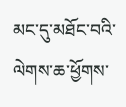མང་དུ་མཐོང་བའི་ལེགས་ཆ་ཕྱོགས་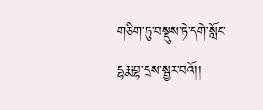གཅིག་ཏུ་བསྡུས་ཏེ་དགེ་སློང་དྷརྨ་བྷ་དྲས་སྦྱར་བའོ།།